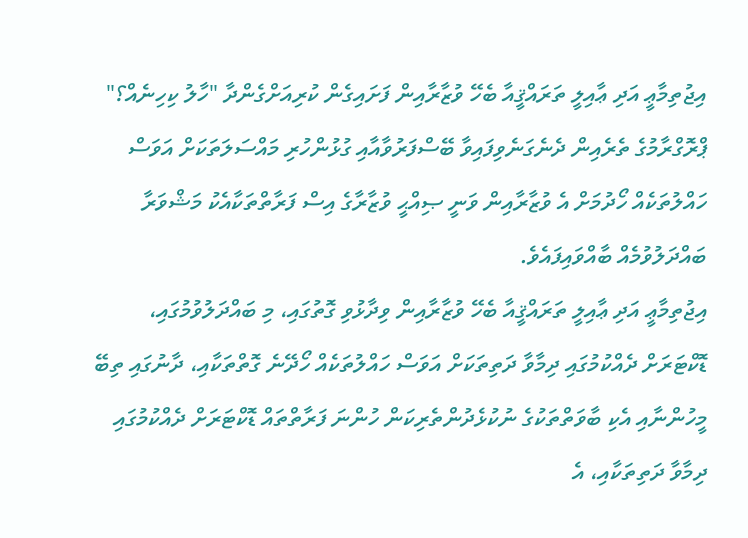އިޖުތިމާޢީ އަދި ޢާއިލީ ތަރައްޤީއާ ބެހޭ ވުޒާރާއިން ފަށައިގެން ކުރިއަށްގެންދާ "ހާލު ކިހިނެއް؟" ޕްރޮގްރާމުގެ ތެރެއިން ދެނެގަނެވިފައިވާ ބޭސްފަރުވާއާއި ގުޅުންހުރި މައްސަލަތަކަށް އަވަސް ހައްލުތަކެއް ހޯދުމަށް އެ ވުޒާރާއިން ވަނީ ޞިއްޙީ ވުޒާރާގެ އިސް ފަރާތްތަކާއެކު މަޝްވަރާ ބައްދަލުވުމެއް ބާއްވައިފައެވެ.
އިޖުތިމާޢީ އަދި ޢާއިލީ ތަރައްޤީއާ ބެހޭ ވުޒާރާއިން ވިދާޅުވި ގޮތުގައި، މި ބައްދަލުވުމުގައި، ޑޮކްޓަރަށް ދެއްކުމުގައި ދިމާވާ ދަތިތަކަށް އަވަސް ހައްލުތަކެއް ހޯދޭނެ ގޮތްތަކާއި، ދާނުގައި ތިބޭ މީހުންނާއި އެކި ބާވަތްތަކުގެ ނުކުޅެދުންތެރިކަން ހުންނަ ފަރާތްތައް ޑޮކްޓަރަށް ދެއްކުމުގައި ދިމާވާ ދަތިތަކާއި، އެ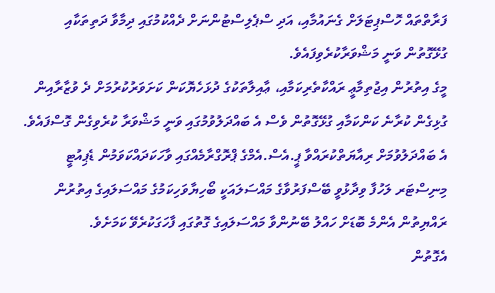ފަރާތްތައް ހޮސްޕިޓަލަށް ގެނައުމާއި، އަދި ސްޕެލިސްޓުންނަށް ދެއްކުމުގައި ދިމާވާ ދަތިތަކާއި ގުޅޭގޮތުން ވަނީ މަޝްވަރާކުރެވިފައެވެ.
މީގެ އިތުރުން އިޖުތިމާޢީ ރައްކާތެރިކަމާއި، ޢާއިލާތަކުގެ ދުޅަހެޔޮކަން ކަށަވަރުކުރުމަށް ދެ ވުޒާރާއިން ގުޅިގެން ކުރާނެ ކަންކަމާއި ގުޅޭގޮތުން ވެސް އެ ބައްދަލުވުމުގައި ވަނީ މަޝްވަރާ ކުރެވިގެން ގޮސްފައެވެ.
އެ ބައްދަލުވުމަށް ރިއާޔަތްކުރައްވާ ޕީ.އެސް.އެމްގެ ޕްރޮގްރާމެއްގައި ވާހަކަދައްކަވަމުން ޑެޕިއުޓީ މިނިސްޓަރ ލަހުފާ ވިދާޅުވީ ބޭސްފަރުވާގެ މައްސަލައަކީ ބޯހިޔާވަހިކަމުގެ މައްސަލައިގެ އިތުރުން ރައްޔިތުން އެންމެ ބޮޑަށް ހައްލު ބޭނުންވާ މައްސަލައިގެ ގޮތުގައި ފާހަގަކުރެވޭ ކަމަށެވެ.
އެގޮތުން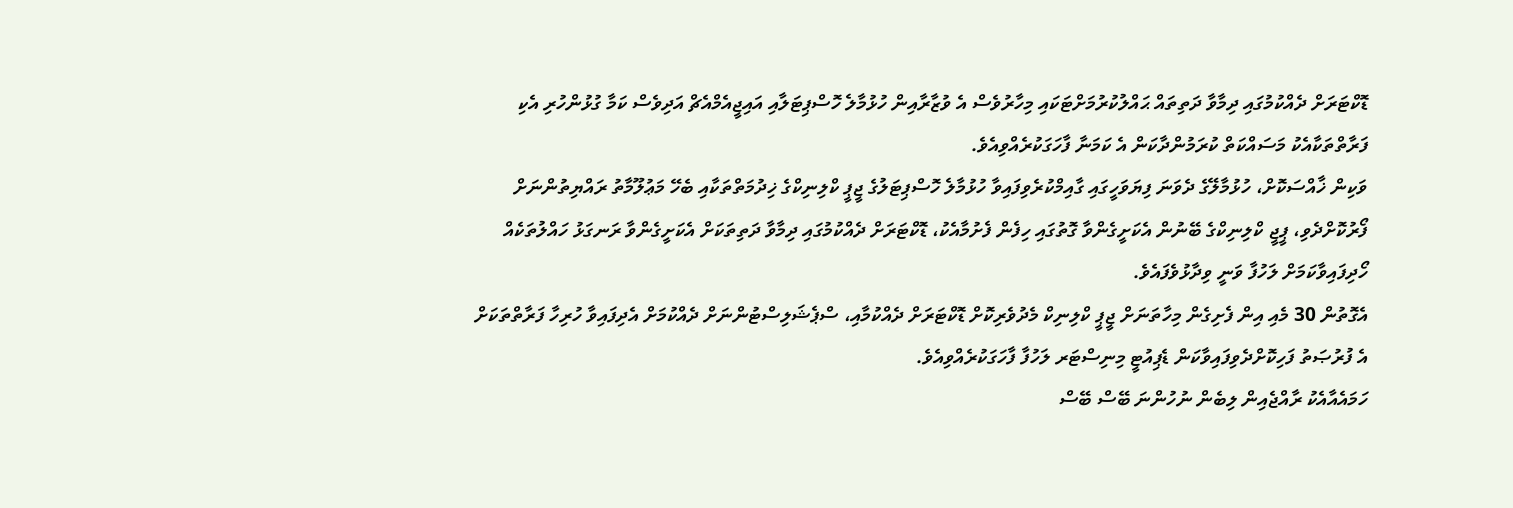ޑޮކްޓަރަށް ދެއްކުމުގައި ދިމާވާ ދަތިތައް ޙައްލުކުރުމަށްޓަކައި މިހާރުވެސް އެ ވުޒާރާއިން ހުޅުމާލެ ހޮސްޕިޓަލާއި އައިޖީއެމްއެޗް އަދިވެސް ކަމާ ގުޅުންހުރި އެކި ފަރާތްތަކާއެކު މަސައްކަތް ކުރަމުންދާކަން އެ ކަމަނާ ފާހަގަކުރެއްވިއެވެ.
ވަކިން ޚާއްސަކޮށް، ހުޅުމާލޭގެ ދެވަނަ ފިޔަވަހީގައި ގާއިމްކުރެވިފައިވާ ހުޅުމާލެ ހޮސްޕިޓަލުގެ ޖީޕީ ކްލިނިކްގެ ޚިދުމަތްތަކާއި ބެހޭ މަޢުލޫމާތު ރައްޔިތުންނަށް ފޯރުކޮށްދެވި، ޕީޖީ ކްލިނިކްގެ ބޭނުން އެކަށީގެންވާ ގޮތުގައި ހިފެން ފެށުމާއެކު، ޑޮކްޓަރަށް ދެއްކުމުގައި ދިމާވާ ދަތިތަކަށް އެކަށީގެންވާ ރަނގަޅު ހައްލުތަކެއް ހޯދިފައިވާކަމަށް ލަހުފާ ވަނީ ވިދާޅުވެފައެވެ.
އެގޮތުން 30 މެއި އިން ފެށިގެން މިހާތަނަށް ޖީޕީ ކްލިނިކް މެދުވެރިކޮށް ޑޮކްޓަރަށް ދެއްކުމާއި، ސްޕެޝަލިސްޓުންނަށް ދެއްކުމަށް އެދިފައިވާ ހުރިހާ ފަރާތްތަކަށް އެ ފުރުޞަތު ފަހިކޮށްދެވިފައިވާކަން ޑެޕިއުޓީ މިނިސްޓަރ ލަހުފާ ފާހަގަކުރެއްވިއެވެ.
ހަމައެއާއެކު ރާއްޖެއިން ލިބެން ނުހުންނަ ބޭސް ބޭސް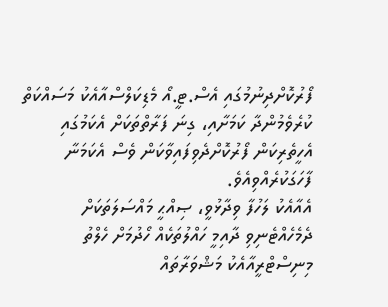ފޯރުކޮށްދިނުމުގައި އެސް.ޓީ.އޯ މެޑިކަލްސްއާއެކު މަސައްކަތް ކުރެވެމުންދާ ކަމަށާއި، ގިނަ ފަރާތްތަކަށް އެކަމުގައި އެހީތެރިކަން ފޯރުކޮށްދެވިފައިވާކަން ވެސް އެކަމަނާ ފާހަގަކުރެއްވިއެވެ.
އެއާއެކު ލަހުފާ ވިދާޅުވީ، ޞިއްޙީ މައްސަލަތަކަށް ދެމެހެއްޓެނިވި ދާއިމީ ހައްލުތަކެއް ހޯދުމަށް ހެލްތު މިނިސްޓްރީއާއެކު މަޝްވަރާތައް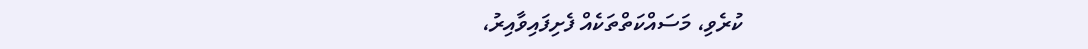ކުރެވި، މަސައްކަތްތަކެއް ފެށިފައިވާއިރު،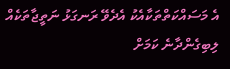އެ މަސައްކަތްތަކާއެކު އެދެވޭ ރަނގަޅު ނަތީޖާތަކެއް ލިބިގެންދާނެ ކަމަށް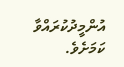އުންމީދުކުރައްވާ ކަމަށެވެ.